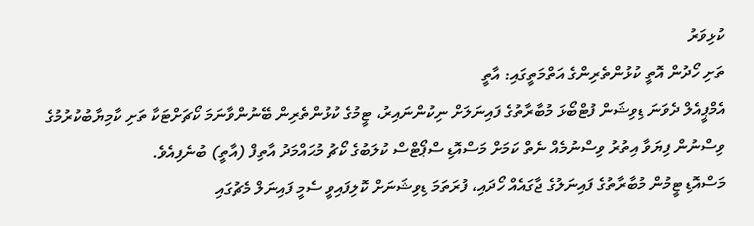ކުޅިވަރު
ތަށި ހޯދުން އޮތީ ކުޅުންތެރިންގެ އަތްމަތީގައި: އާތީ
އެމްޕީއެލް ދެވަނަ ޑިވިޝަން ފުޓްބޯޅަ މުބާރާތުގެ ފައިނަލަށް ނިކުންނައިރު، ޓީމުގެ ކުޅުންތެރިން ބޭނުންވާނަމަ ކޯޗަށްޓަކާ ތަށި ކާމިޔާބުކުރުމުގެ ވިސްނުން ފިޔަވާ އިތުރު ވިސްނުމެއް ނެތް ކަމަށް މަސްއޮޑި ސްޕޯޓްސް ކުލަބުގެ ކޯޗު މުޙައްމަދު އާތިފް (އާތީ) ބުނެފިއެވެ.
މަސްއޮޑި ޓީމުން މުބާރާތުގެ ފައިނަލުގެ ޖާގައެއް ހޯދައި، ފުރަތަމަ ޑިވިޝަނަށް ކޮލިފައިވީ ސެމީ ފައިނަލް މެޗުގައި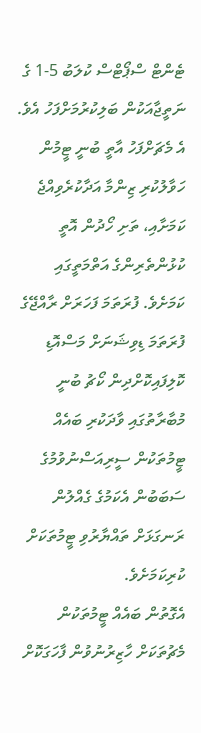ޓެންޓް ސްޕޯޓްސް ކުލަބު 5-1 ގެ ނަތީޖާއަކުން ބަލިކުރުމަށްފަހު އެވެ.
އެ މެޗަށްފަހު އާތީ ބުނީ ޓީމުން ހަވާލުކުރި ޒިންމާ އަދާކުރެވިއްޖެ ކަމަށާއި، ތަށި ހޯދުން އޮތީ ކުޅުންތެރިންގެ އަތްމަތީގައި ކަމަށެވެ. ފުރަތަމަ ފަހަރަށް ރާއްޖޭގެ ފުރަތަމަ ޑިވިޝަނަށް މަސްއޮޑި ކޮލިފައިކޮށްދިން ކޯޗު ބުނީ މުބާރާތުގައި ވާދަކުރި ބައެއް ޓީމުތަކުން ސީރިއަސްނުވުމުގެ ސަބަބުން އެކަމުގެ ގެއްލުން ރަނގަޅަށް ތައްޔާރުވި ޓީމުތަކަށް ކުރިކަމަށެވެ.
އެގޮތުން ބައެއް ޓީމުތަކުން މެޗުތަކަށް ހާޒިރުނުވުން ފާހަގަކޮށް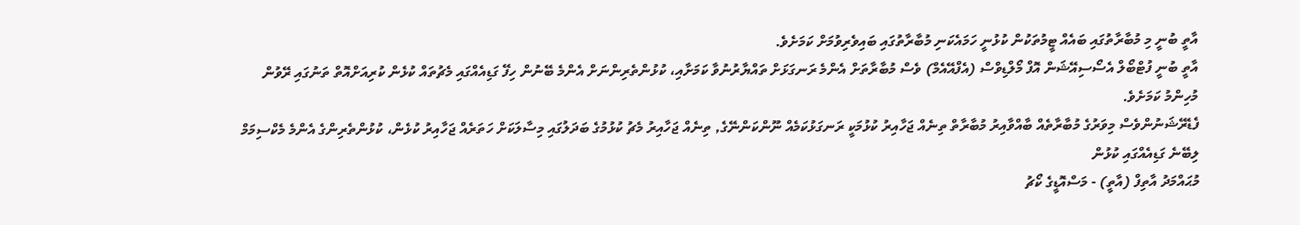އާތީ ބުނީ މި މުބާރާތުގައި ބައެއް ޓީމުތަކުން ކުޅުނީ ހަމައެކަނި މުބާރާތުގައި ބައިވެރިވުމަށް ކަމަށެވެ.
އާތީ ބުނީ ފުޓްބޯލް އެސޯސިއޭޝަން އޮފް މޯލްޑިވްސް (އެފްއޭއެމް) ވެސް މުބާރާތަށް އެންމެ ރަނގަޅަށް ތައްޔާރުނުވާ ކަމަށާއި، ކުޅުންތެރިންނަށް އެންމެ ބޭނުން ހިފޭ ގަޑިއެއްގައި މެޗުތައް ކުޅެން ކުރިއަށްއޮތް ތަނުގައި ރޭވުން މުހިންމު ކަމަށެވެ.
ފެޑެރޭޝަނުންވެސް މިވަރުގެ މުބާރާތެއް ބާއްވާއިރު މުބާރާތް ތިނެއް ޖަހާއިރު ކުޅުމަކީ ރަނގަޅުކަމެއް ނޫންކަންނޭގެ, ތިނެއް ޖަހާއިރު މެޗު ކުޅުމުގެ ބަދަލުގައި މިސާލަކަށް ހަތަރެއް ޖަހާއިރު ކުޅެން، ކުޅުންތެރިންގެ އެންމެ މެކްސިމަމް ލިބޭނެ ގަޑިއެއްގައި ކުޅުން
މުޙައްމަދު އާތިފް (އާތީ) - މަސްއޮޑީގެ ކޯޗު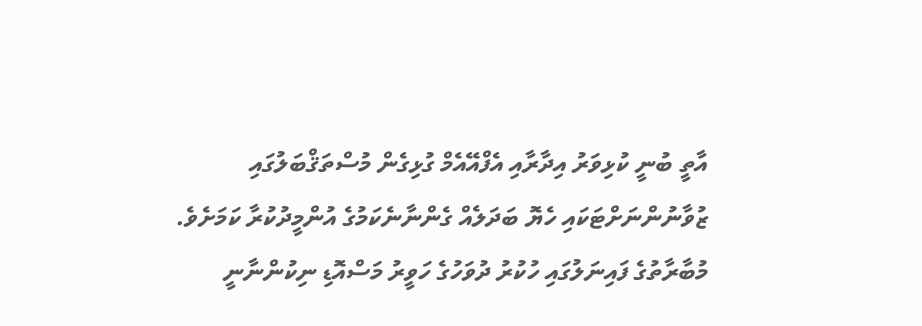އާތީ ބުނީ ކުޅިވަރު އިދާރާއި އެފްއޭއެމް ގުޅިގެން މުސްތަޤްބަލުގައި ޒުވާނުންނަށްޓަކައި ހެޔޮ ބަދަލެއް ގެންނާނެކަމުގެ އުންމީދުކުރާ ކަމަށެވެ.
މުބާރާތުގެ ފައިނަލުގައި ހުކުރު ދުވަހުގެ ހަވީރު މަސްއޮޑި ނިކުންނާނީ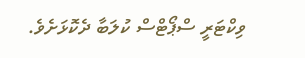ވިކްޓަރީ ސްޕޯޓްސް ކުލަބާ ދެކޮޅަށެވެ.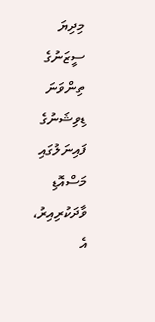މިދިޔަ ސީޒަނުގެ ތިންވަނަ ޑިވިޝަނުގެ ފައިނަލުގައި މަސްއޮޑި ވާދަކުރިއިރު، އެ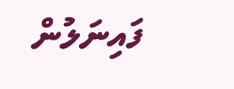ފައިނަލުން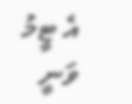އެ ޓީމު ވަނީ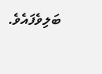ބަލިވެފައެވެ.